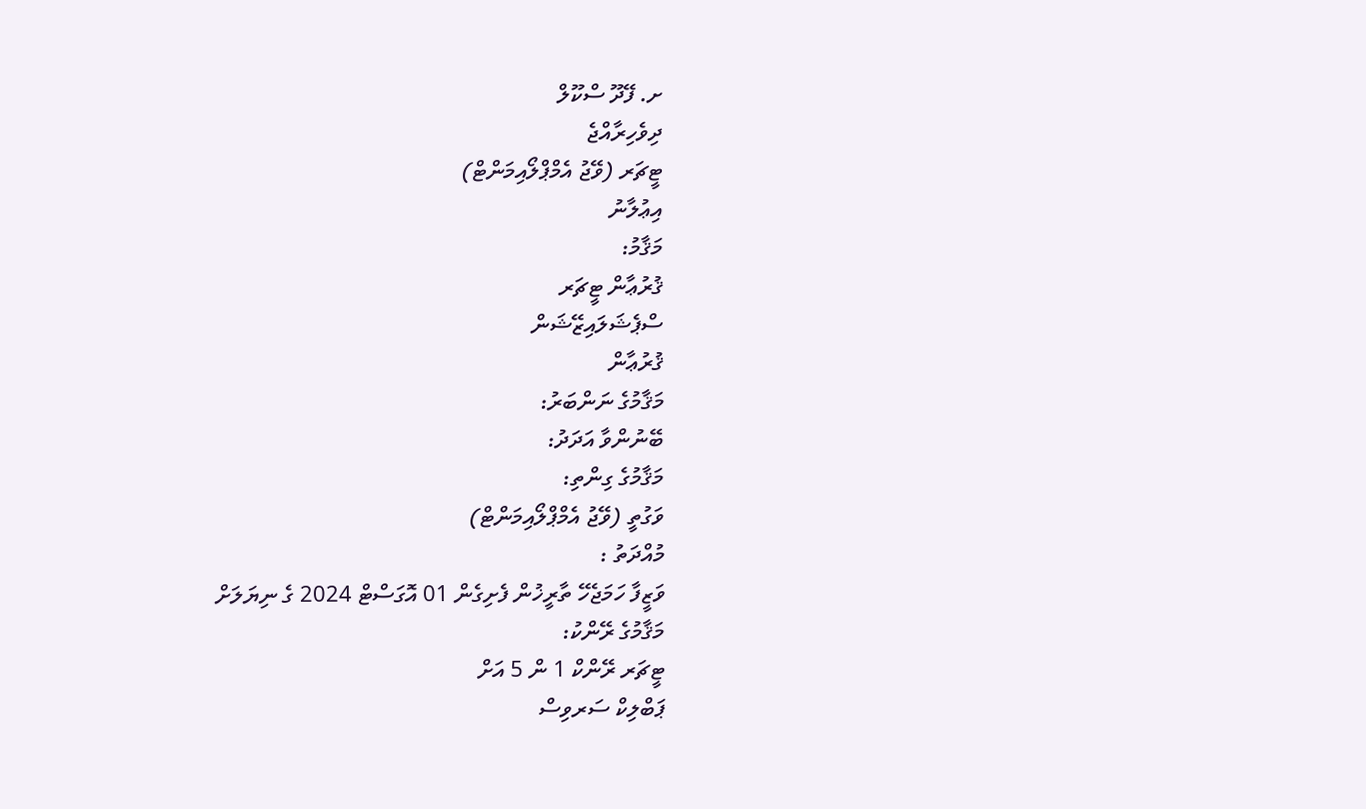ށ. ފޭދޫ ސްކޫލް
ދިވެހިރާއްޖެ
ޓީޗަރ (ވޭޖު އެމްޕްލޯއިމަންޓް)
އިޢުލާނު
މަޤާމު:
ޤުރުޢާން ޓީޗަރ
ސްޕެޝަލައިޒޭޝަން
ޤުރުޢާން
މަޤާމުގެ ނަންބަރު:
ބޭނުންވާ އަދަދު:
މަޤާމުގެ ގިންތި:
ވަގުތީ (ވޭޖު އެމްޕްލޯއިމަންޓް)
މުއްދަތު :
ވަޒީފާ ހަމަޖެހޭ ތާރީޚުން ފެށިގެން 01 އޮގަސްޓް 2024 ގެ ނިޔަލަށް
މަޤާމުގެ ރޭންކު:
ޓީޗަރ ރޭންކް 1 ން 5 އަށް
ޕަބްލިކް ސަރވިސް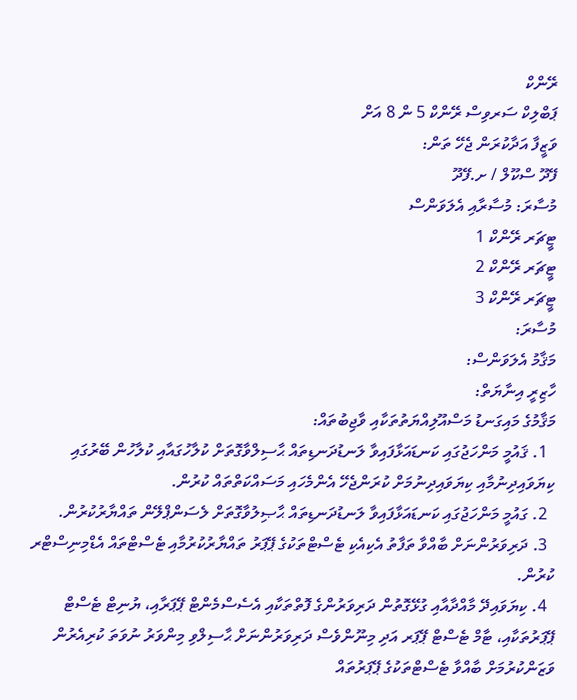ރޭންކް
ޕަބްލިކް ސަރވިސް ރޭންކް 5 ން 8 އަށް
ވަޒީފާ އަދާކުރަން ޖެހޭ ތަން:
ފޭދޫ ސްކޫލް / ށ.ފޭދޫ
މުސާރަ: މުސާރާއި އެލަވަންސް
ޓީޗަރ ރޭންކް 1
ޓީޗަރ ރޭންކް 2
ޓީޗަރ ރޭންކް 3
މުސާރަ:
މަޤާމު އެލަވަންސް:
ހާޒިރީ އިނާޔަތް:
މަޤާމުގެ މައިގަނޑު މަސްއޫލިއްޔަތުތަކާއި ވާޖިބުތައް:
  1. ޤައުމީ މަންހަޖުގައި ކަނޑައަޅާފައިވާ ލަނޑުދަނޑިތައް ޙާސިލްވާގޮތަށް ކުލާހުގައާއި ކުލާހުން ބޭރުގައި ކިޔަވައިދިނުމާއި ކިޔަވައިދިނުމަށް ކުރަންޖެހޭ އެންމެހައި މަސައްކަތްތައް ކުރުން.
  2. ގައުމީ މަންހަޖުގައި ކަނޑައަޅާފައިވާ ލަނޑުދަނޑިތައް ޙާޞިލުވާގޮތަށް ލެސަންޕްލޭން ތައްޔާރުކުރުން.
  3. ދަރިވަރުންނަށް ބާއްވާ ތަފާތު އެކިއެކި ޓެސްޓްތަކުގެ ޕޭޕަރު ތައްޔާރުކުރުމާއި ޓެސްޓްތައް އެޑްމިނިސްޓްރ ކުރުން.
  4. ކިޔަވައިދޭ މާއްދާއާއި ގުޅޭގޮތުން ދަރިވަރުންގެ ފޮތްތަކާއި އެސެސްމެންޓް ޕޭޕަރާއި، ޔުނިޓް ޓެސްޓް ޕޭޕަރުތަކާއި، ޓާމް ޓެސްޓް ޕޭޕަރ އަދި މިނޫންވެސް ދަރިވަރުންނަށް ޙާސިލްވި މިންވަރު ނުވަތަ ކުރިއެރުން ވަޒަންކުރުމަށް ބާއްވާ ޓެސްޓްތަކުގެ ޕޭޕަރުތައް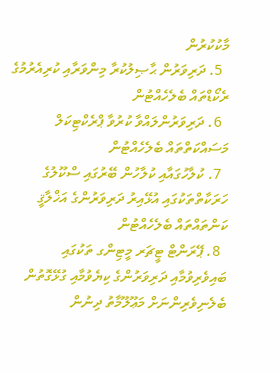މާކުކުރުން
  5. ދަރިވަރުން ޙާޞިލުކުރާ މިންވަރާއި ކުރިއެރުމުގެ ރެކޯޑްތައް ބެލެހެއްޓުން
  6. ދަރިވަރުންލައްވާ ކުރުވާ ޕްރެކްޓިކަލް މަސައްކަތްތައް ބެލެހެއްޓުން
  7. ކުލާހުގައާއި ކުލާހުން ބޭރުގައި ސްކޫލުގެ ހަރަކާތްތަކުގައި އުޅޭއިރު ދަރިވަރުންގެ އަޚްލާޤީ ކަންތައްތައް ބެލެހެއްޓުން
  8. ޕޭރަންޓް ޓީޗަރ މީޓިންގ ތަކުގައި ބައިވެރިވުމާއި ދަރިވަރުންގެ ކިޔެވުމާއި ގުޅޭގޮތުން ބެލެނިވެރިންނަށް މަޢޫލޫމާތު ދިނުން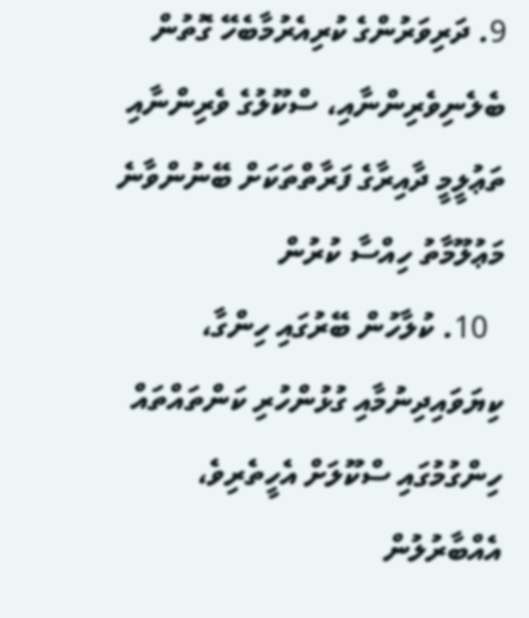9. ދަރިވަރުންގެ ކުރިއެރުމާބެހޭ ގޮތުން ބެލެނިވެރިންނާއި، ސްކޫލުގެ ވެރިންނާއި ތަޢުލީމީ ދާއިރާގެ ފަރާތްތަކަށް ބޭނުންވާނެ މަޢުލޫމާތު ހިއްސާ ކުރުން
  10. ކުލާހުން ބޭރުގައި ހިންގާ، ކިޔަވައިދިނުމާއި ގުޅުންހުރި ކަންތައްތައް ހިންގުމުގައި ސްކޫލަށް އެހީތެރިވެ، އެއްބާރުލުން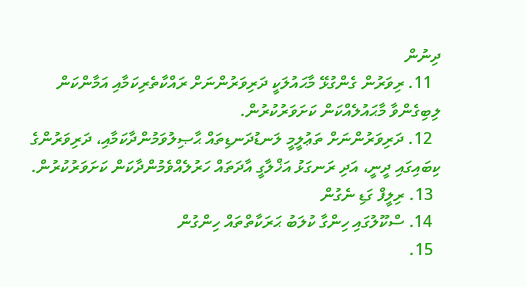ދިނުން
  11. ރިވަރުން ގެންގުޅޭ މާޙައުލަކީ ދަރިވަރުންނަށް ރައްކާތެރިކަމާއި އަމާންކަން ލިބިގެންވާ މާޙައުލެއްކަން ކަށަވަރުކުރުން.
  12. ދަރިވަރުންނަށް ތަޢުލީމީ ލަނޑުދަނޑިތައް ޙާޞިލުވަމުންދާކަމާއި، ދަރިވަރުންގެ ކިބައިގައި ދީނީ، އަދި ރަނގަޅު އަޚްލާގީ އާދަތައް ހަރުލެއްވެމުންދާކަން ކަށަވަރުކުރުން.
  13. ރިލީފް ގަޑި ނެގުން
  14. ސްކޫލުގައި ހިންގާ ކުލަބު ޙަރަކާތްތައް ހިންގުން
  15.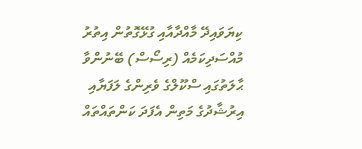ކިޔަވައިދޭ މާއްދާއާއި ގުޅޭގޮތުން އިތުރު މުއްސަދިކަމެއް (ރިސޯސް) ބޭނުންވާ ޙާލަތުގައި ސްކޫލްގެ ވެރިންގެ ލަފަޔާއި އިރުޝާދުގެ މަތިން އެފަދަ ކަންތައްތައް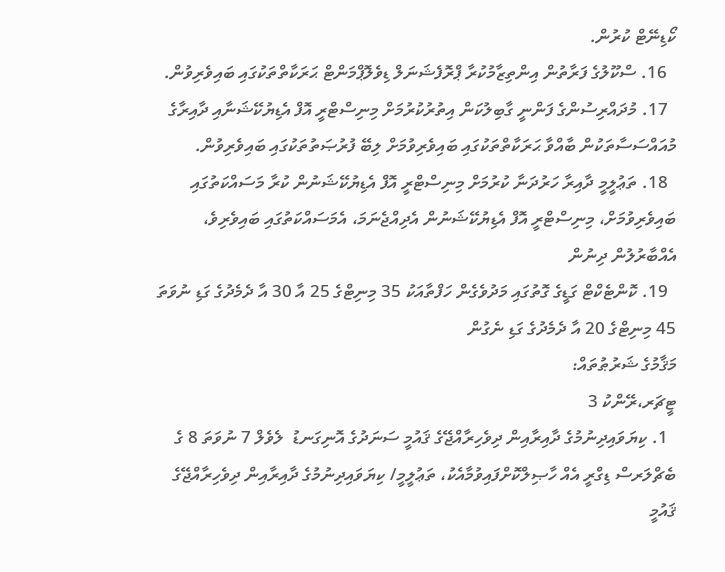ކޯޑިނޭޓް ކުރުން.
  16. ސްކޫލުގެ ފަރާތުން އިންތިޒާމުކުރާ ޕްރޮފެޝަނަލް ޑިވެލޮޕްމަންޓް ޙަރަކާތްތަކުގައި ބައިވެރިވުން.
  17. މުދައްރިސުންގެ ފަންނީ ގާބިލުކަން އިތުރުކުރުމަށް މިނިސްޓްރީ އޮފް އެޑިޔުކޭޝަނާއި ދާއިރާގެ މުއައްސަސާތަކުން ބާއްވާ ޙަރަކާތްތަކުގައި ބައިވެރިވުމަށް ލިބޭ ފުރުޞަތުތަކުގައި ބައިވެރިވުން.
  18. ތަޢުލީމީ ދާއިރާ ހަރުދަނާ ކުރުމަށް މިނިސްޓްރީ އޮފް އެޑިޔުކޭޝަނުން ކުރާ މަސައްކަތުގައި ބައިވެރިވުމަށް، މިނިސްޓްރީ އޮފް އެޑިޔުކޭޝަނުން އެދިއްޖެނަމަ، އެމަސައްކަތުގައި ބައިވެރިވެ، އެއްބާރުލުން ދިނުން
  19. ކޮންޓެކްޓް ގަޑީގެ ގޮތުގައި މަދުވެގެން ހަފްތާއަކު 35 މިނިޓްގެ 25 އާ 30 އާ ދެމެދުގެ ގަޑި ނުވަތަ 45 މިނިޓްގެ 20 އާ ދެމެދުގެ ގަޑި ނެގުން
މަޤާމުގެ ޝަރުޠުތައް:
ޓީޗަރ،ރޭންކު 3
  1. ކިޔަވައިދިނުމުގެ ދާއިރާއިން ދިވެހިރާއްޖޭގެ ޤައުމީ ސަނަދުގެ އޮނިގަނޑު  ލެވެލް 7 ނުވަތަ 8 ގެ ބެޗްލަރސް ޑިގްރީ އެއް ހާޞިލްކޮށްފައިވުމާއެކު، ތަޢުލީމީ/ ކިޔަވައިދިނުމުގެ ދާއިރާއިން ދިވެހިރާއްޖޭގެ ޤައުމީ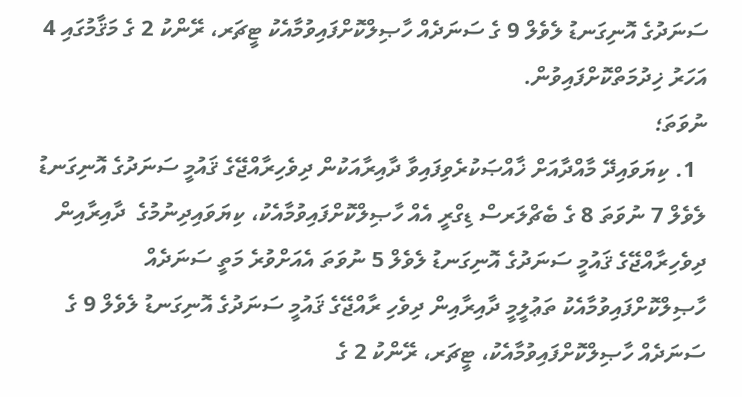ސަނަދުގެ އޮނިގަނޑު ލެވެލް 9 ގެ ސަނަދެއް ހާޞިލްކޮށްފައިވުމާއެކު ޓީޗަރ، ރޭންކު 2 ގެ މަޤާމުގައި 4 އަހަރު ޚިދުމަތްކޮށްފައިވުން.
ނުވަތަ؛
  1. ކިޔަވައިދޭ މާއްދާއަށް ޚާއްޞަކުރެވިފައިވާ ދާއިރާއަކުން ދިވެހިރާއްޖޭގެ ޤައުމީ ސަނަދުގެ އޮނިގަނޑު  ލެވެލް 7 ނުވަތަ 8 ގެ ބެޗްލަރސް ޑިގްރީ އެއް ހާޞިލްކޮށްފައިވުމާއެކު، ކިޔަވައިދިނުމުގެ  ދާއިރާއިން ދިވެހިރާއްޖޭގެ ޤައުމީ ސަނަދުގެ އޮނިގަނޑު ލެވެލް 5 ނުވަތަ އެއަށްވުރެ މަތީ ސަނަދެއް ހާޞިލްކޮށްފައިވުމާއެކު ތަޢުލީމީ ދާއިރާއިން ދިވެހި ރާއްޖޭގެ ޤައުމީ ސަނަދުގެ އޮނިގަނޑު ލެވެލް 9 ގެ ސަނަދެއް ހާޞިލްކޮށްފައިވުމާއެކު، ޓީޗަރ، ރޭންކު 2 ގެ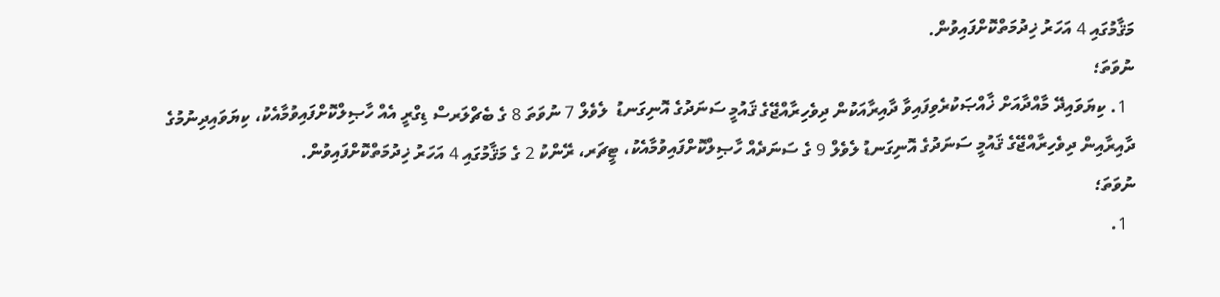މަޤާމުގައި 4 އަހަރު ޚިދުމަތްކޮށްފައިވުން.
ނުވަތަ؛
  1. ކިޔަވައިދޭ މާއްދާއަށް ޚާއްޞަކުރެވިފައިވާ ދާއިރާއަކުން ދިވެހިރާއްޖޭގެ ޤައުމީ ސަނަދުގެ އޮނިގަނޑު  ލެވެލް 7 ނުވަތަ 8 ގެ ބެޗްލަރސް ޑިގްރީ އެއް ހާޞިލްކޮށްފައިވުމާއެކު، ކިޔަވައިދިނުމުގެ  ދާއިރާއިން ދިވެހިރާއްޖޭގެ ޤައުމީ ސަނަދުގެ އޮނިގަނޑު ލެވެލް 9 ގެ ސަނަދެއް ހާޞިލްކޮށްފައިވުމާއެކު، ޓީޗަރ، ރޭންކު 2 ގެ މަޤާމުގައި 4 އަހަރު ޚިދުމަތްކޮށްފައިވުން.
ނުވަތަ؛
  1.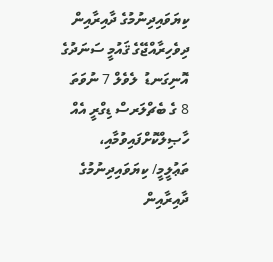ކިޔަވައިދިނުމުގެ ދާއިރާއިން ދިވެހިރާއްޖޭގެ ޤައުމީ ސަނަދުގެ އޮނިގަނޑު  ލެވެލް 7 ނުވަތަ 8 ގެ ބެޗްލަރސް ޑިގްރީ އެއް ހާޞިލްކޮށްފައިވުމާއި، ތަޢުލީމީ/ ކިޔަވައިދިނުމުގެ ދާއިރާއިން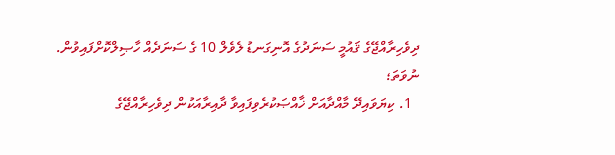ދިވެހިރާއްޖޭގެ ޤައުމީ ސަނަދުގެ އޮނިގަނޑު ލެވެލް 10 ގެ ސަނަދެއް ހާޞިލްކޮށްފައިވުން.
ނުވަތަ؛
  1. ކިޔަވައިދޭ މާއްދާއަށް ޚާއްޞަކުރެވިފައިވާ ދާއިރާއަކުން ދިވެހިރާއްޖޭގެ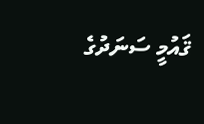ޤައުމީ ސަނަދުގެ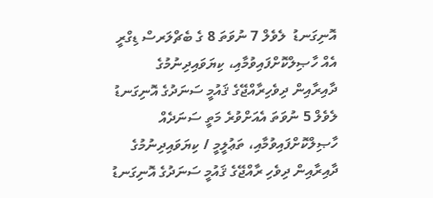އޮނިގަނޑު  ލެވެލް 7 ނުވަތަ 8 ގެ ބެޗްލަރސް ޑިގްރީ އެއް ހާޞިލްކޮށްފައިވުމާއި، ކިޔަވައިދިނުމުގެ  ދާއިރާއިން ދިވެހިރާއްޖޭގެ ޤައުމީ ސަނަދުގެ އޮނިގަނޑު ލެވެލް 5 ނުވަތަ އެއަށްވުރެ މަތީ ސަނަދެއް ހާޞިލްކޮށްފައިވުމާއި، ތަޢުލީމީ / ކިޔަވައިދިނުމުގެ ދާއިރާއިން ދިވެހި ރާއްޖޭގެ ޤައުމީ ސަނަދުގެ އޮނިގަނޑު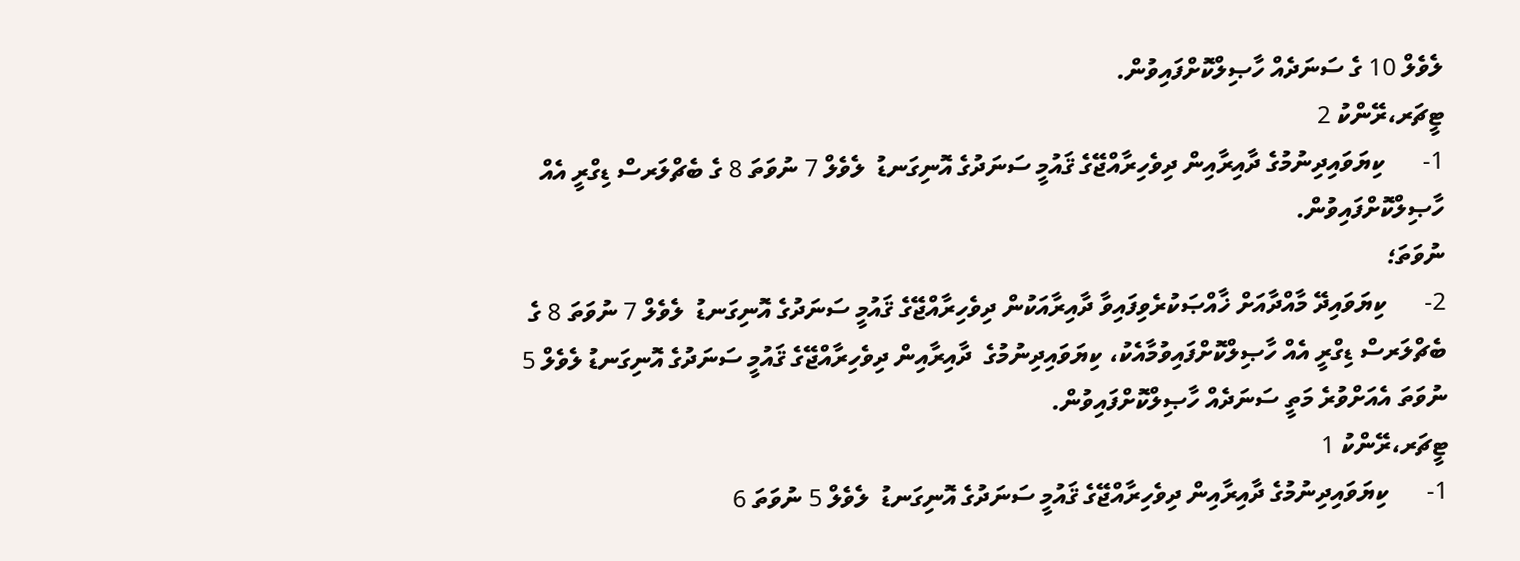ލެވެލް 10 ގެ ސަނަދެއް ހާޞިލްކޮށްފައިވުން.
ޓީޗަރ،ރޭންކު 2
1-      ކިޔަވައިދިނުމުގެ ދާއިރާއިން ދިވެހިރާއްޖޭގެ ޤައުމީ ސަނަދުގެ އޮނިގަނޑު  ލެވެލް 7 ނުވަތަ 8 ގެ ބެޗްލަރސް ޑިގްރީ އެއް ހާޞިލްކޮށްފައިވުން.
ނުވަތަ؛
2-      ކިޔަވައިދޭ މާއްދާއަށް ޚާއްޞަކުރެވިފައިވާ ދާއިރާއަކުން ދިވެހިރާއްޖޭގެ ޤައުމީ ސަނަދުގެ އޮނިގަނޑު  ލެވެލް 7 ނުވަތަ 8 ގެ ބެޗްލަރސް ޑިގްރީ އެއް ހާޞިލްކޮށްފައިވުމާއެކު، ކިޔަވައިދިނުމުގެ  ދާއިރާއިން ދިވެހިރާއްޖޭގެ ޤައުމީ ސަނަދުގެ އޮނިގަނޑު ލެވެލް 5 ނުވަތަ އެއަށްވުރެ މަތީ ސަނަދެއް ހާޞިލްކޮށްފައިވުން.
ޓީޗަރ،ރޭންކު 1
1-      ކިޔަވައިދިނުމުގެ ދާއިރާއިން ދިވެހިރާއްޖޭގެ ޤައުމީ ސަނަދުގެ އޮނިގަނޑު  ލެވެލް 5 ނުވަތަ 6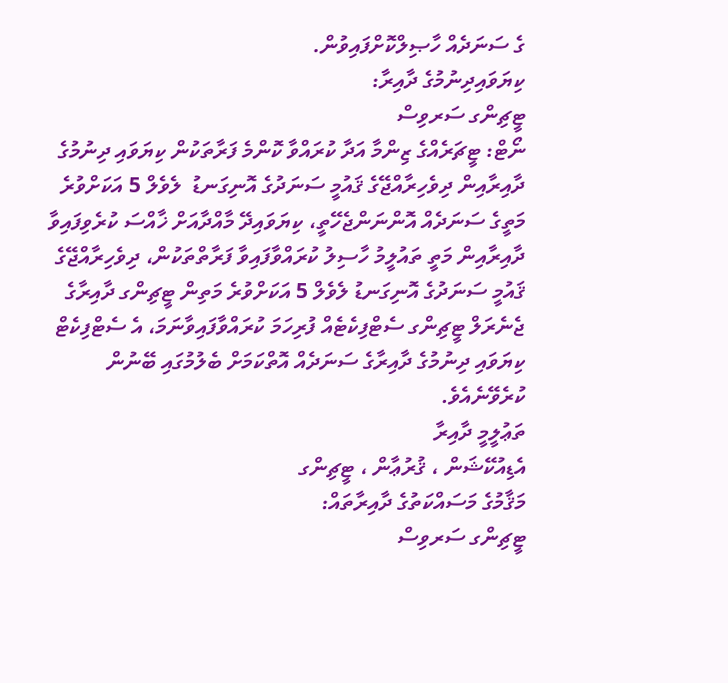ގެ ސަނަދެއް ހާޞިލްކޮށްފައިވުން.
ކިޔަވައިދިނުމުގެ ދާއިރާ:
ޓީޗިންގ ސަރވިސް
ނޯޓް: ޓީޗަރެއްގެ ޒިންމާ އަދާ ކުރައްވާ ކޮންމެ ފަރާތަކުން ކިޔަވައި ދިނުމުގެ ދާއިރާއިން ދިވެހިރާއްޖޭގެ ޤައުމީ ސަނަދުގެ އޮނިގަނޑު  ލެވެލް 5 އަކަށްވުރެ މަތީގެ ސަނަދެއް އޮންނަންޖެހޭތީ، ކިޔަވައިދޭ މާއްދާއަށް ޚާއްސަ ކުރެވިފައިވާ ދާއިރާއިން މަތީ ތައުލީމު ހާސިލު ކުރައްވާފައިވާ ފަރާތްތަކުން، ދިވެހިރާއްޖޭގެ ޤައުމީ ސަނަދުގެ އޮނިގަނޑު ލެވެލް 5 އަކަށްވުރެ މަތިން ޓީޗިންގ ދާއިރާގެ ޖެނެރަލް ޓީޗިންގ ސެޓްފިކެޓެއް ފުރިހަމަ ކުރައްވާފައިވާނަމަ، އެ ސެޓްފިކެޓް ކިޔަވައި ދިނުމުގެ ދާއިރާގެ ސަނަދެއް އޮތްކަމަށް ބެލުމުގައި ބޭނުން ކުރެވޭނެއެވެ.
ތަޢުލީމީ ދާއިރާ
އެޑިއުކޭޝަން ، ޤުރުޢާން ، ޓީޗިންގ
މަޤާމުގެ މަސައްކަތުގެ ދާއިރާތައް:
ޓީޗިންގ ސަރވިސް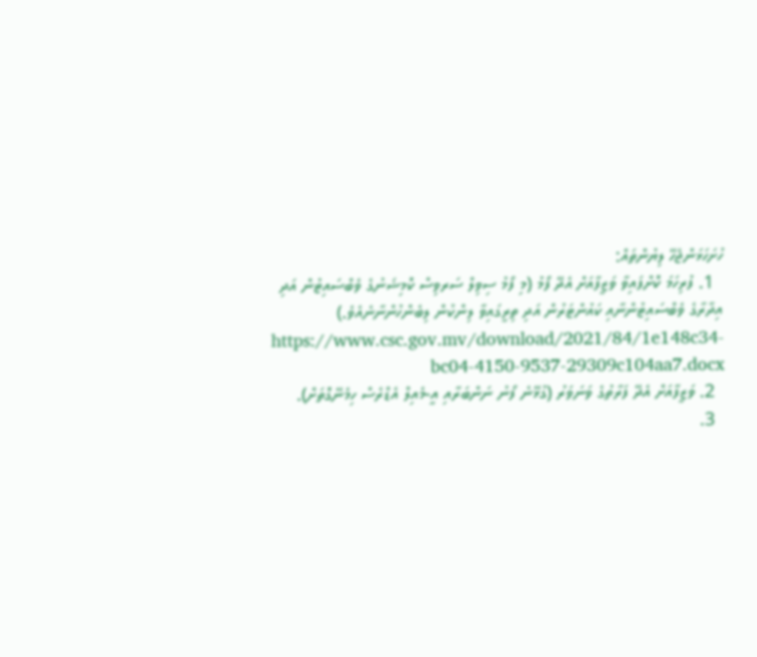ހުށަހަޅަންޖެހޭ ލިޔުންތައް:
  1. ފުރިހަމަ ކޮށްފައިވާ ވަޒީފާއަށް އެދޭ ފޯމު (މި ފޯމު ސިވިލް ސަރވިސް ކޮމިޝަނުގެ ވެބްސައިޓުން އަދި އިދާރާގެ ވެބްސައިޓުންނާއި ކައުންޓަރުން އަދި ތިރީގައިވާ ލިންކުން ލިބެންހުންނާނެއެވެ.)  https://www.csc.gov.mv/download/2021/84/1e148c34-bc04-4150-9537-29309c104aa7.docx
  2. ވަޒީފާއަށް އެދޭ ފަރާތުގެ ވަނަވަރު (ގުޅޭނެ ފޯނު ނަންބަރާއި އީ-މެއިލް އެޑްރެސް ހިމެނޭގޮތަށް).
  3.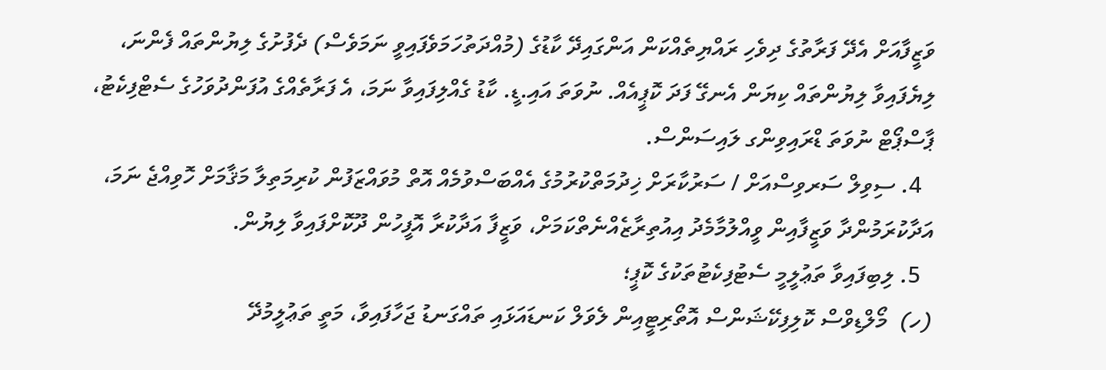ވަޒީފާއަށް އެދޭ ފަރާތުގެ ދިވެހި ރައްޔިތެއްކަން އަންގައިދޭ ކާޑުގެ (މުއްދަތުހަމަވެފައިވީ ނަމަވެސް) ދެފުށުގެ ލިޔުންތައް ފެންނަ، ލިޔެފައިވާ ލިޔުންތައް ކިޔަން އެނގޭ ފަދަ ކޮޕީއެއް. ނުވަތަ އައި.ޑީ. ކާޑު ގެއްލިފައިވާ ނަމަ، އެ ފަރާތެއްގެ އުފަންދުވަހުގެ ސެޓްފިކެޓު، ޕާސްޕޯޓް ނުވަތަ ޑްރައިވިންގ ލައިސަންސް.
  4. ސިވިލް ސަރވިސްއަށް / ސަރުކާރަށް ޚިދުމަތްކުރުމުގެ އެއްބަސްވުމެއް އޮތް މުވައްޒަފުން ކުރިމަތިލާ މަޤާމަށް ހޮވިއްޖެ ނަމަ، އަދާކުރަމުންދާ ވަޒީފާއިން ވީއްލުމާމެދު އިއުތިރާޒެއްނެތްކަމަށް، ވަޒީފާ އަދާކުރާ އޮފީހުން ދޫކޮށްފައިވާ ލިޔުން.
  5. ލިބިފައިވާ ތަޢުލީމީ ސެޓުފިކެޓުތަކުގެ ކޮޕީ؛
(ހ)  މޯލްޑިވްސް ކޮލިފިކޭޝަންސް އޮތޯރިޓީއިން ލެވަލް ކަނޑައަޅައި ތައްގަނޑު ޖަހާފައިވާ، މަތީ ތަޢުލީމުދޭ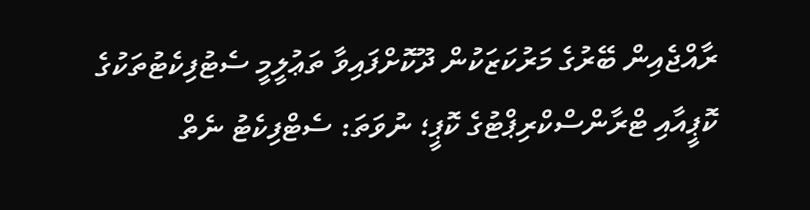ރާއްޖެއިން ބޭރުގެ މަރުކަޒަކުން ދޫކޮށްފައިވާ ތަޢުލީމީ ސެޓުފިކެޓުތަކުގެ ކޮޕީއާއި ޓްރާންސްކްރިޕްޓުގެ ކޮޕީ؛ ނުވަތަ: ސެޓްފިކެޓު ނެތް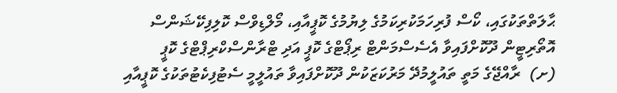ޙާލަތްތަކުގައި، ކޯސް ފުރިހަމަކުރިކަމުގެ ލިޔުމުގެ ކޮޕީއާއި، މޯލްޑިވްސް ކޮލިފިކޭޝަންސް އޮތޯރިޓީން ދޫކޮށްފައިވާ އެސެސްމަންޓް ރިޕޯޓްގެ ކޮޕީ އަދި ޓްރާންސްކްރިޕްޓްގެ ކޮޕީ
(ށ)  ރާއްޖޭގެ މަތީ ތައުލީމުދޭ މަރުކަޒަކުން ދޫކޮށްފައިވާ ތައުލީމީ ސެޓުފިކެޓުތަކުގެ ކޮޕީއާއި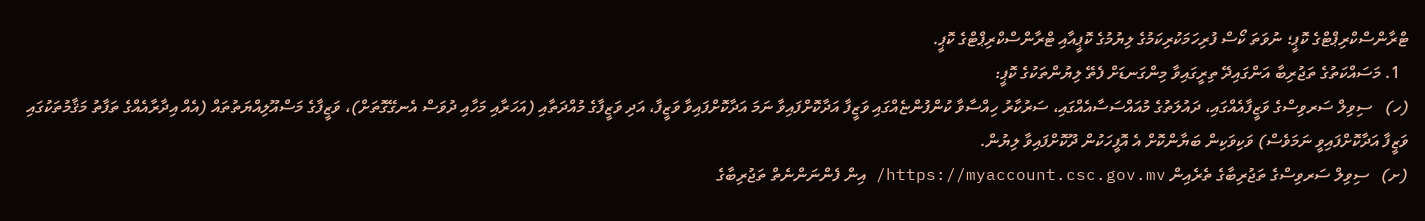ޓްރާންސްކްރިޕްޓްގެ ކޮޕީ؛ ނުވަތަ ކޯސް ފުރިހަމަކުރިކަމުގެ ލިޔުމުގެ ކޮޕީއާއި ޓްރާންސްކްރިޕްޓްގެ ކޮޕީ.
  1. މަސައްކަތުގެ ތަޖުރިބާ އަންގައިދޭ ތިރީގައިވާ މިންގަނޑަށް ފެތޭ ލިޔުންތަކުގެ ކޮޕީ:
(ހ)   ސިވިލް ސަރވިސްގެ ވަޒީފާއެއްގައި، ދައުލަތުގެ މުއައްސަސާއެއްގައި، ސަރުކާރު ހިއްސާވާ ކުންފުންޏެއްގައި ވަޒީފާ އަދާކޮށްފައިވާ ނަމަ އަދާކޮށްފައިވާ ވަޒީފާ، އަދި ވަޒީފާގެ މުއްދަތާއި (އަހަރާއި މަހާއި ދުވަސް އެނގޭގޮތަށް)، ވަޒީފާގެ މަސްއޫލިއްޔަތުތައް (އެއް އިދާރާއެއްގެ ތަފާތު މަޤާމުތަކުގައި ވަޒީފާ އަދާކޮށްފައިވީ ނަމަވެސް) ވަކިވަކިން ބަޔާންކޮށް އެ އޮފީހަކުން ދޫކޮށްފައިވާ ލިޔުން.
(ށ)   ސިވިލް ސަރވިސްގެ ތަޖުރިބާގެ ތެރެއިން https://myaccount.csc.gov.mv/ އިން ފެންނަންނެތް ތަޖުރިބާގެ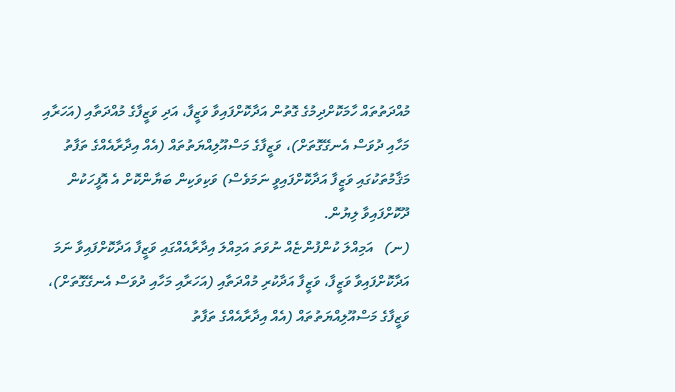މުއްދަތުތައް ހާމަކޮށްދިމުގެ ގޮތުން އަދާކޮށްފައިވާ ވަޒީފާ، އަދި ވަޒީފާގެ މުއްދަތާއި (އަހަރާއި މަހާއި ދުވަސް އެނގޭގޮތަށް)، ވަޒީފާގެ މަސްއޫލިއްޔަތުތައް (އެއް އިދާރާއެއްގެ ތަފާތު މަޤާމުތަކުގައި ވަޒީފާ އަދާކޮށްފައިވީ ނަމަވެސް) ވަކިވަކިން ބަޔާންކޮށް އެ އޮފީހަކުން ދޫކޮށްފައިވާ ލިޔުން.
(ނ)   އަމިއްލަ ކުންފުންޏެއް ނުވަތަ އަމިއްލަ އިދާރާއެއްގައި ވަޒީފާ އަދާކޮށްފައިވާ ނަމަ އަދާކޮށްފައިވާ ވަޒީފާ، ވަޒީފާ އަދާކުރި މުއްދަތާއި (އަހަރާއި މަހާއި ދުވަސް އެނގޭގޮތަށް)، ވަޒީފާގެ މަސްއޫލިއްޔަތުތައް (އެއް އިދާރާއެއްގެ ތަފާތު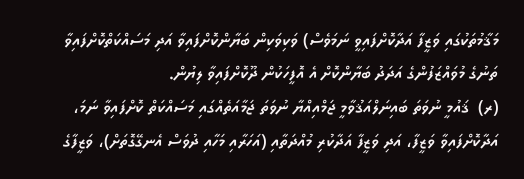މަޤާމުތަކުގައި ވަޒީފާ އަދާކޮށްފައިވީ ނަމަވެސް) ވަކިވަކިން ބަޔާންކޮށްފައިވާ އަދި މަސައްކަތްކޮށްފައިވާ ތަނުގެ މުވައްޒަފުންގެ އަދަދު ބަޔާންކޮށް އެ އޮފީހަކުން ދޫކޮށްފައިވާ ލިޔުން.
(ރ)  ޤައުމީ ނުވަތަ ބައިނަލްއަޤުވާމީ ޖަމްއިއްޔާ ނުވަތަ ޖަމާއަތެއްގައި މަސައްކަތް ކޮށްފައިވާ ނަމަ، އަދާކޮށްފައިވާ ވަޒީފާ، އަދި ވަޒީފާ އަދާކުރި މުއްދަތާއި (އަހަރާއި މަހާއި ދުވަސް އެނގޭގޮތަށް)، ވަޒީފާގެ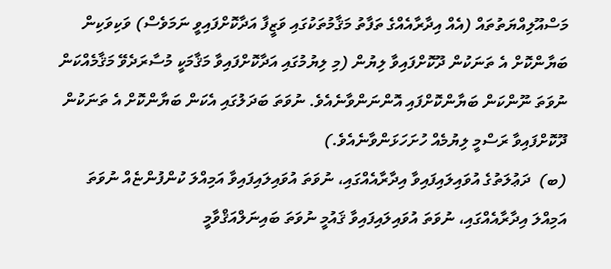މަސްއޫލިއްޔަތުތައް (އެއް އިދާރާއެއްގެ ތަފާތު މަޤާމުތަކުގައި ވަޒީފާ އަދާކޮށްފައިވީ ނަމަވެސް) ވަކިވަކިން ބަޔާންކޮށް އެ ތަނަކުން ދޫކޮށްފައިވާ ލިޔުން (މި ލިޔުމުގައި އަދާކޮށްފައިވާ މަޤާމަކީ މުސާރަދެވޭ މަޤާމެއްކަން ނުވަތަ ނޫންކަން ބަޔާންކޮށްފައި އޮންނަންވާނެއެވެ. ނުވަތަ ބަދަލުގައި އެކަން ބަޔާންކޮށް އެ ތަނަކުން ދޫކޮށްފައިވާ ރަސްމީ ލިޔުމެއް ހުށަހަޅަންވާނެއެވެ.)
(ބ)  ދަޢުލަތުގެ އުވައިލައިފައިވާ އިދާރާއެއްގައި، ނުވަތަ އުވައިލައިފައިވާ އަމިއްލަ ކުންފުންޏެއް ނުވަތަ އަމިއްލަ އިދާރާއެއްގައި، ނުވަތަ އުވައިލައިފައިވާ ޤައުމީ ނުވަތަ ބައިނަލްއަޤްވާމީ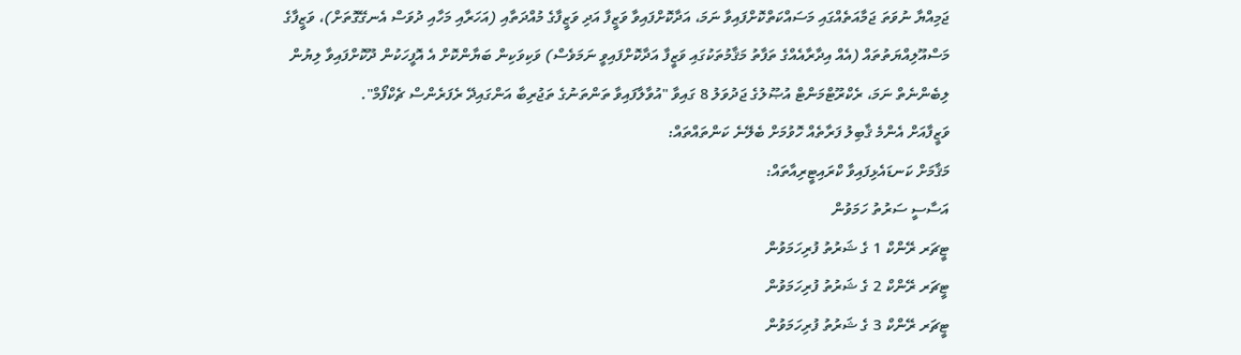ޖަމިއްޔާ ނުވަތަ ޖަމާއަތެއްގައި މަސައްކަތްކޮށްފައިވާ ނަމަ، އަދާކޮށްފައިވާ ވަޒީފާ އަދި ވަޒީފާގެ މުއްދަތާއި (އަހަރާއި މަހާއި ދުވަސް އެނގޭގޮތަށް)، ވަޒީފާގެ މަސްއޫލިއްޔަތުތައް (އެއް އިދާރާއެއްގެ ތަފާތު މަޤާމުތަކުގައި ވަޒީފާ އަދާކޮށްފައިވީ ނަމަވެސް) ވަކިވަކިން ބަޔާންކޮށް އެ އޮފީހަކުން ދޫކޮށްފައިވާ ލިޔުން ލިބެންނެތް ނަމަ، ރެކްރޫޓްމަންޓް އުޞޫލުގެ ޖަދުވަލު 8 ގައިވާ "އުވާލާފައިވާ ތަންތަނުގެ ތަޖުރިބާ އަންގައިދޭ ރެފަރެންސް ޗެކްފޯމް".
ވަޒީފާއަށް އެންމެ ޤާބިލު ފަރާތެއް ހޮވުމަށް ބެލޭނެ ކަންތައްތައް:
މަޤާމަށް ކަނޑައެޅިފައިވާ ކްރައިޓީރިއާތައް:
އަސާސީ ސަރުތު ހަމަވުން
ޓީޗަރ ރޭންކް 1 ގެ ޝަރުތު ފުރިހަމަވުން
ޓީޗަރ ރޭންކް 2 ގެ ޝަރުތު ފުރިހަމަވުން
ޓީޗަރ ރޭންކް 3 ގެ ޝަރުތު ފުރިހަމަވުން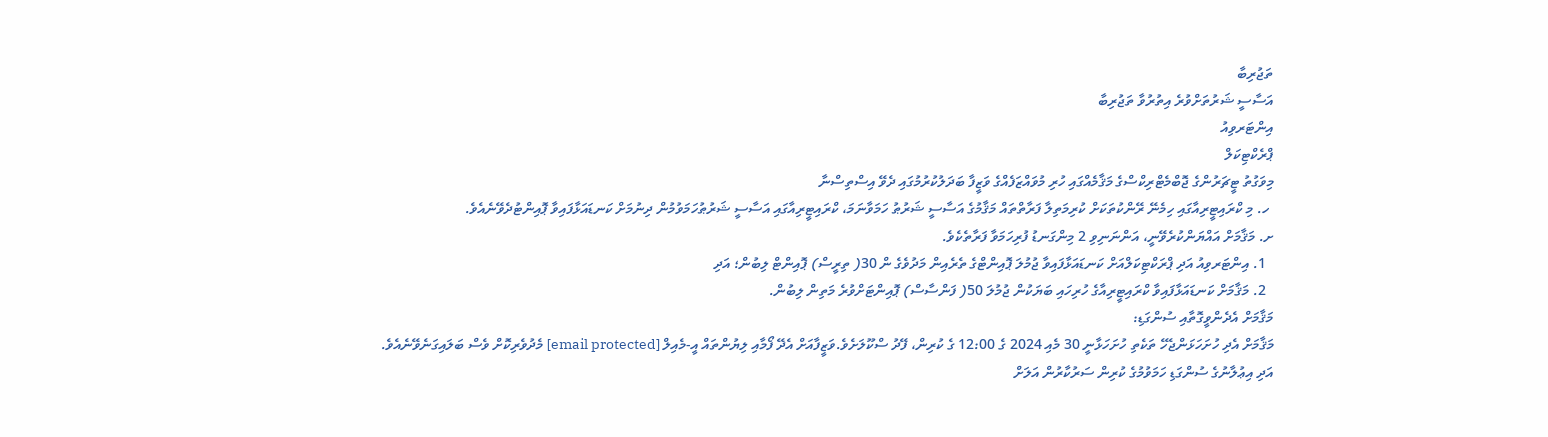ތަޖުރިބާ
އަސާސީ ޝަރުތަށްވުރެ އިތުރުވާ ތަޖުރިބާ
އިންޓަރވިއު
ޕްރެކްޓިކަލް
މިވަގުތު ޓީޗަރުންގެ ޖޮބްމެޓްރިކްސްގެ މަޤާމެއްގައި ހުރި މުވައްޒަފެއްގެ ވަޒީފާ ބަދަލުކުރުމުގައި ދެވޭ އިސްތިސްނާ
 ހ. މި ކްރައިޓީރިއާގައި ހިމެނޭ ރޭންކުތަކަށް ކުރިމަތިލާ ފަރާތްތައް މަޤާމުގެ އަސާސީ ޝަރުޠު ހަމަވާނަމަ، ކްރައިޓީރިއާގައި އަސާސީ ޝަރުޠުހަމަވުމުން ދިނުމަށް ކަނޑައަޅާފައިވާ ޕޮއިންޓުދެވޭނެއެވެ.
ށ. މަޤާމަށް އައްޔަންކުރެވޭނީ، އަންނަނިވި 2 މިންގަނޑު ފުރިހަމަވާ ފަރާތެކެވެ.
  1. އިންޓަރވިއު އަދި ޕްރަކްޓިކަލްއަށް ކަނޑައަޅާފައިވާ ޖުމުލަ ޕޮއިންޓްގެ ތެރެއިން މަދުވެގެ ން 30( ތިރީސް) ޕޮއިންޓް ލިބުން؛ އަދި
  2. މަޤާމަށް ކަނޑައަޅާފައިވާ ކްރައިޓީރިއާގެ ހުރިހައި ބަޔަކުން ޖުމުލަ 50( ފަންސާސް) ޕޮއިންޓަށްވުރެ މަތިން ލިބުން.
މަޤާމަށް އެދެންވީގޮތާއި ސުންގަޑި:
މަޤާމަށް އެދި ހުށަހަޅަންޖެހޭ ތަކެތި ހުށަހަޅާނީ 30 މެއި 2024 ގެ 12:00 ގެ ކުރިން، ފޭދު ސްކޫލަށެވެ.ވަޒީފާއަށް އެދޭ ފޯމާއި ލިޔުންތައް އީ-މެއިލް [email protected] މެދުވެރިކޮށް ވެސް ބަލައިގަނެވޭނެއެވެ.
އަދި އިޢުލާނުގެ ސުންގަޑި ހަމަވުމުގެ ކުރިން ސަރުކާރުން އަލަށް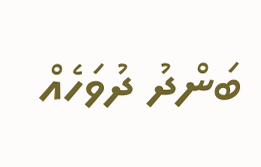ބަންދު ދުވަހެއް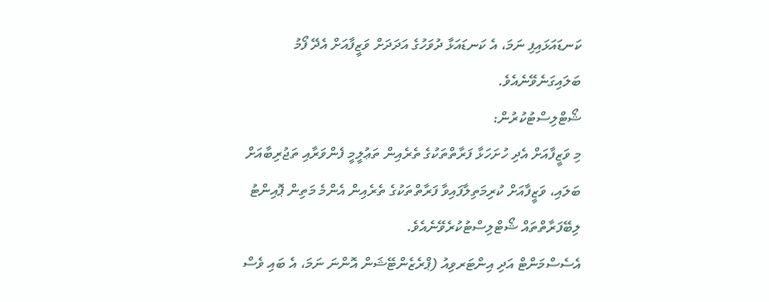ކަނޑައަޅައިފި ނަމަ، އެ ކަނޑައަޅާ ދުވަހުގެ އަދަދަށް ވަޒީފާއަށް އެދޭ ފޯމު ބަލައިގަނެވޭނެއެވެ.
ޝޯޓްލިސްޓުކުރުން:
މި ވަޒީފާއަށް އެދި ހުށަހަޅާ ފަރާތްތަކުގެ ތެރެއިން ތަޢުލީމީ ފެންވަރާއި ތަޖުރިބާއަށް ބަލައި، ވަޒީފާއަށް ކުރިމަތިލާފައިވާ ފަރާތްތަކުގެ ތެރެއިން އެންމެ މަތިން ޕޮއިންޓު ލިބޭފަރާތްތައް ޝޯޓްލިސްޓުކުރެވޭނެއެވެ.
އެސެސްމަންޓް އަދި އިންޓަރވިއު (ޕްރެޒެންޓޭޝަން އޮންނަ ނަމަ، އެ ބައި ވެސް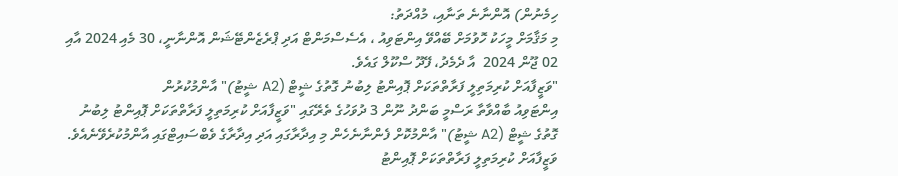ހިމެނުން) އޮންނާނެ ތަނާއި، މުއްދަތު:
މި މަޤާމަށް މީހަކު ހޮވުމަށް ބޭއްވޭ އިންޓަވިއު ، އެސެސްމަންޓް އަދި ޕްރެޒެންޓޭޝަން އޮންނާނީ، 30 މެއި 2024 އާއި 02 ޖޫން 2024  އާ ދެމެދު، ފޭދޫ ސްކޫލް ގައެވެ.
"ވަޒީފާއަށް ކުރިމަތިލީ ފަރާތްތަކަށް ޕޮއިންޓު ލިބުނު ގޮތުގެ ޝީޓް (A2 ޝީޓު)" އާންމުކުރުން
އިންޓަވިއު ބާއްވާތާ ރަސްމީ ބަންދު ނޫން 3 ދުވަހުގެ ތެރޭގައި "ވަޒީފާއަށް ކުރިމަތިލީ ފަރާތްތަކަށް ޕޮއިންޓު ލިބުނު ގޮތުގެ ޝީޓް (A2 ޝީޓު)" އާންމުކޮށް ފެންނާނެހެން މި އިދާރާގައި އަދި އިދާރާގެ ވެބްސައިޓްގައި އާންމުކުރެވޭނެއެވެ. ވަޒީފާއަށް ކުރިމަތިލީ ފަރާތްތަކަށް ޕޮއިންޓު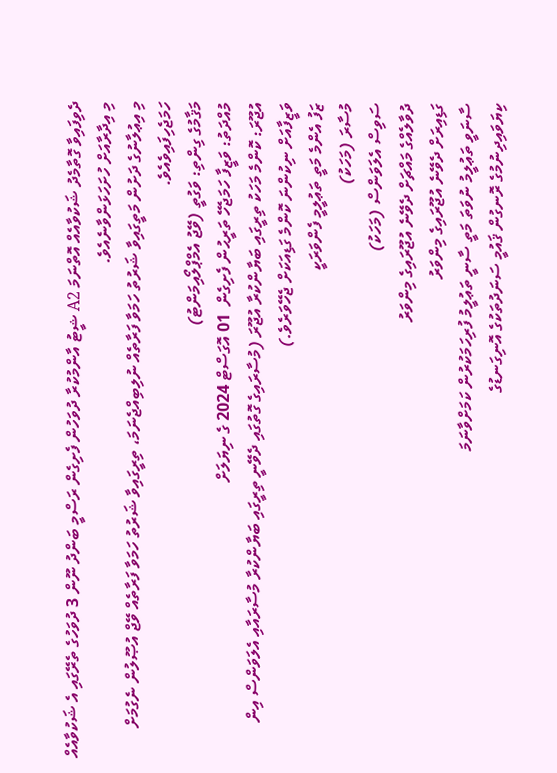ދެވިފައިވާ ގޮތާމެދު ޝަކުވާއެއް އޮތްނަމަ A2 ޝީޓު އާންމުކުރާ ދުވަހުން ފެށިގެން ރަސްމީ ބަންދު ނޫން 3 ދުވަހުގެ ތެރޭގައި އެ ޝަކުވާއެއް މި އިދާރާއަށް ހުށަހަޅަންވާނެއެވެ.
މި އިޢުލާނުގެ ދަށުން މަތީގައިވާ ޝަރުތު ހަމަވާ ފަރާތެއް ނުލިބިއްޖެނަމަ، ތިރީގައިވާ ޝަރުތު ހަމަވާ ފަރާތެއް ވޭޖް އުޞޫލުން ނެގުމަށް ހަމަޖެހިފައިވެއެވެ.
މަޤާމުގެ ގިންތި: ވަގުތީ (ވޭޖު އެމްޕްލޯއިމަންޓު)
މުއްދަތު: ވަޒީފާ ހަމަޖެހޭ ތަރީޙުން ފެށިގެން  01 އޮގަސްޓް 2024 ގެ ނިޔަލަށް
އުޖޫރަ: ކޮންމެ މަހަކު ތިރީގައި ބަޔާންކުރާ އުޖޫރަ (މުސާރައިގެ ގޮތުގައި ދެވޭނީ ތިރީގައި ބަޔާންކުރާ މުސާރައާއި އެލަވަންސް އިން ވަޒީފާއަށް ނިކުންނަ ކޮންމެ ގަޑިއަކަށް ޖެހޭވަރެވެ.)
ޒަފު އެންމެ މަތީ ތަޢުލީމީ ފެންވަރަކީ
މުސާރަ (މަހަކު)
ސަވިސް އެލަވަންސް (މަހަކު)
ދުވާލެއްގެ މައްޗަށް ދެވޭނެ އުޖޫރައިގެ މިންވަރު
ގަޑިއިރަށް ދެވޭނެ އުޖޫރައިގެ މިންވަރު
ސާނަވީ ތަޢުލީމު ނުވަތަ މަތީ ސާނީ ތަޢުލީމު ފުރިހަމަކުރުން ކަމަށްވާނަމަ
ކިޔަވައިދިނުމުގެ ރޮނގުން ޤައުމީ ސަނަދުތަކުގެ އޮނިގަނޑުގެ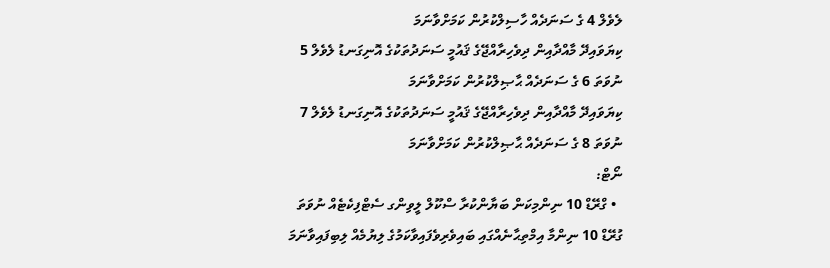ލެވެލް 4 ގެ ސަނަދެއް ހާސިލްކުރުން ކަމަށްވާނަމަ
ކިޔަވައިދޭ މާއްދާއިން ދިވެހިރާއްޖޭގެ ޤައުމީ ސަނަދުތަކުގެ އޮނިގަނޑު ލެވެލް 5 ނުވަތަ 6 ގެ ސަނަދެއް ޙާޞިލްކުރުން ކަމަށްވާނަމަ
ކިޔަވައިދޭ މާއްދާއިން ދިވެހިރާއްޖޭގެ ޤައުމީ ސަނަދުތަކުގެ އޮނިގަނޑު ލެވެލް 7 ނުވަތަ 8 ގެ ސަނަދެއް ޙާޞިލްކުރުން ކަމަށްވާނަމަ
ނޯޓް:
  • ގްރޭޑް 10 ނިންމިކަން ބަޔާންކުރާ ސްކޫލް ލީވިންގ ސެޓްފިކެޓެއް ނުވަތަ ގުރޭޑް 10 ނިންމާ އިމްތިޙާނެއްގައި ބައިވެރިވެފައިވާކަމުގެ ލިޔުމެއް ލިބިފައިވާނަމަ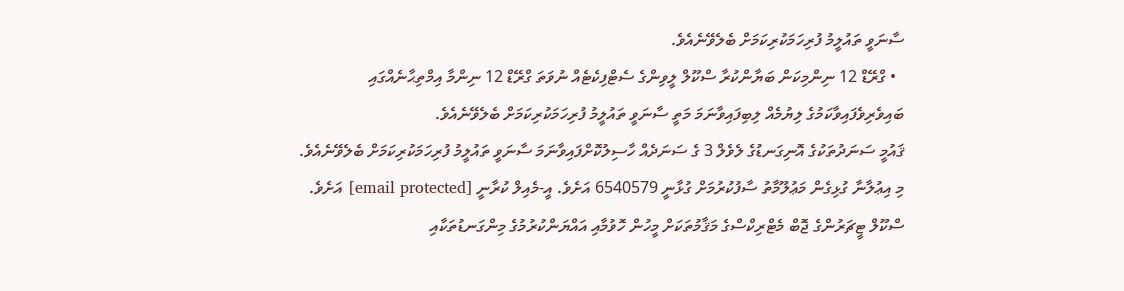ސާނަވީ ތައުލީމު ފުރިހަމަކުރިކަމަށް ބެލެވޭނެއެވެ.
  • ގްރޭޑް 12 ނިންމިކަން ބަޔާންކުރާ ސްކޫލް ލީވިންގެ ސެޓްފިކެޓެއް ނުވަތަ ގްރޭޑް 12 ނިންމާ އިމްތިޙާނެއްގައި ބައިވެރިވެފައިވާކަމުގެ ލިޔުމެއް ލިބިފައިވާނަމަ މަތީ ސާނަވީ ތައުލީމު ފުރިހަމަކުރިކަމަށް ބެލެވޭނެއެވެ.
ޤައުމީ ސަނަދުތަކުގެ އޮނިގަނޑުގެ ލެވެލް 3 ގެ ސަނަދެއް ހާސިލުކޮށްފައިވާނަމަ ސާނަވީ ތައުލީމު ފުރިހަމަކުރިކަމަށް ބެލެވޭނެއެވެ.
މި އިޢުލާނާ ގުޅިގެން މަޢުލޫމާތު ސާފުކުރުމަށް ގުޅާނީ 6540579 އަށެވެ. އީ-މެއިލް ކުރާނީ [email protected] އަށެވެ.
ސްކޫލް ޓީޗަރުންގެ ޖޮބް މެޓްރިކްސްގެ މަޤާމުތަކަށް މީހުން ހޮވުމާއި އައްޔަންކުރުމުގެ މިންގަނޑުތަކާއި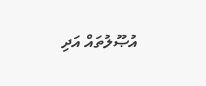އުޞޫލުތައް އަދި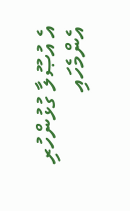އެ އުޞޫލާ ގުޅުންހުރި އެންމެހައި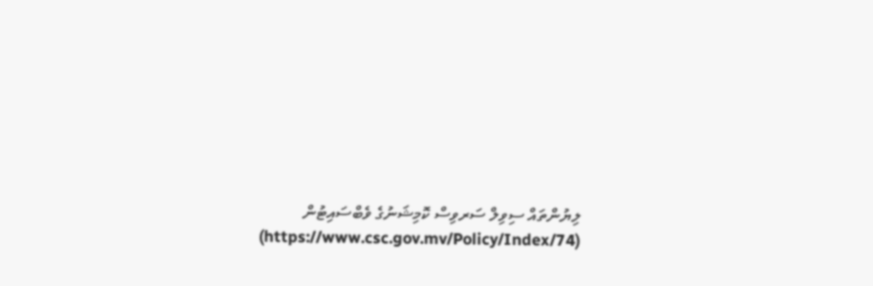ލިޔުންތައް ސިވިލް ސަރވިސް ކޮމިޝަނުގެ ވެބްސައިޓުން (https://www.csc.gov.mv/Policy/Index/74)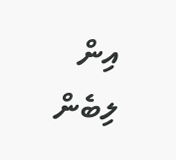އިން ލިބެން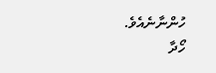ހުންނާނެއެވެ.
ހޯދާ